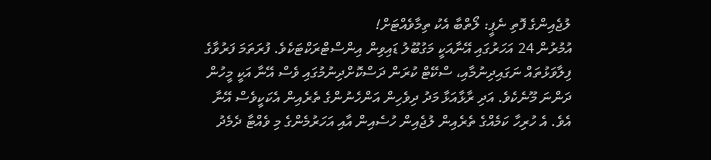ލުޖެއިންގެ ފޮތި ނެޕީ: ލޯތްބާ އެކު ތިމާވެއްޓަށް!
އުމުރުން 24 އަހަރުގައި އޭނާއަކީ މަގުބޫލު ޑައިވިން އިންސްޓްރަކްޓަކެވެ. ފުރަތަމަ ފަރުވާގެ ފިލާވަޅުތައް ނަގައިދިނުމާއި، ސްކޭޓް ކުރަން ދަސްކޮށްދިނުމުގައި ވެސް އޭނާ އަކީ މީހުން ދަންނަ މޫނެކެވެ. އަދި ރާޅާއަޅާ މަދު ދިވެހިން އަންހެނުންގެ ތެރެއިން އެކަކީވެސް އޭނާ އެވެ. އެ ހުރިހާ ކަމެއްގެ ތެރެއިން ލުޖެއިން ހުސެއިން އާއި އަހަރުމެންގެ މި ވެއްޓާ ދެމެދު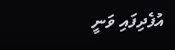އުފެދިފައި ވަނީ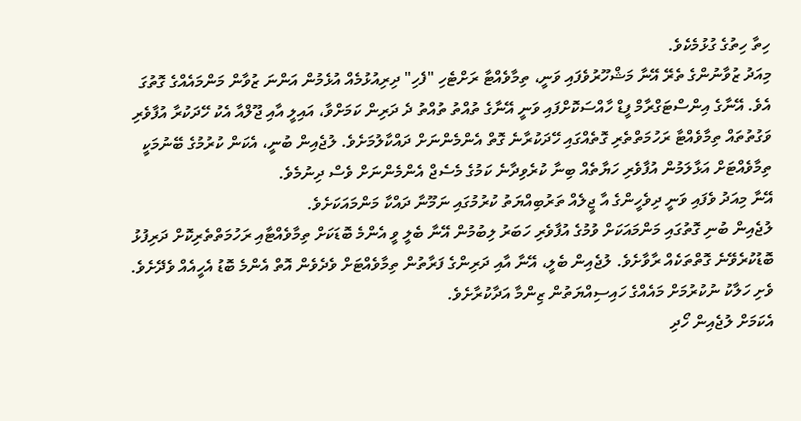ހިތާ ހިތުގެ ގުޅުމެކެވެ.
މިއަދު ޒުވާނުންގެ ތެރޭ އޭނާ މަޝްހޫރުވެފައި ވަނީ، ތިމާވެއްޓާ ރަށްޓެހި "ފެހި" ދިރިއުޅުމެއް އުޅެމުން އަންނަ ޒުވާން މަންމައެއްގެ ގޮތުގަ އެވެ. އޭނާގެ އިންސްޓަގްރާމް ފީޑް ހާއްސަކޮށްފައި ވަނީ އޭނާގެ ތުއްތު ތުއްތު ދެ ދަރިން ކަމަށްވާ، އައިލީ އާއި ޖޫލްއާ އެކު ހޭދަކުރާ އުފާވެރި ވަގުތުތައް ތިމާވެއްޓާ ރަހުމަތްތެރި ގޮތެއްގައި ހޭދަކުރާނެ ގޮތް އެންމެންނަށް ދައްކާލުމަށެވެ. ލުޖެއިން ބުނީ، އެކަން ކުރުމުގެ ބޭނުމަކީ ތިމާވެއްޓަށް އަޅާލަމުން އުފާވެރި ހަޔާތެއް ބިނާ ކުރެވިދާނެ ކަމުގެ މެސެޖް އެންމެންނަށް ވެސް ދިނުމެވެ.
އޭނާ މިއަދު ވެފައި ވަނީ ދިވެހީންގެ އާ ޖީލެއް ތަރުބިއްޔަތު ކުރުމުގައި ނަމޫނާ ދައްކާ މަންމައަކަށެވެ.
ލުޖެއިން ބުނި ގޮތުގައި މަންމައަކަށް ވުމުގެ އުފާވެރި ހަބަރު ލިބުމުން އޭނާ ބެލީ ވީ އެންމެ ބޮޑަކަށް ތިމާވެއްޓާއި ރަހުމަތްތެރިކޮށް ދަރިފުޅު ބޮޑުކުރެވޭނެ ގޮތްތަކެއް ރާވާށެވެ. ލުޖެއިން ބެލީ، އޭނާ އާއި ދަރިންގެ ފަރާތުން ތިމާވެއްޓަށް ވެދެވެން އޮތް އެންމެ ބޮޑު އެހީއެއް ވެދޭށެވެ. ވެށި ހަލާކު ނުކުރުމަށް މައެއްގެ ހައިސިއްޔަތުން ޒިންމާ އަދާކުރާށެވެ.
އެކަމަށް ލުޖެއިން ހޯދި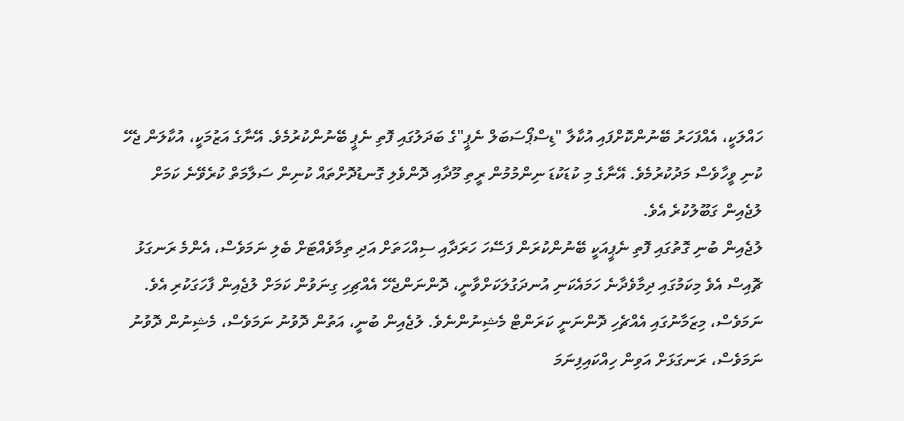ހައްލަކީ، އެއްފަހަރު ބޭނުންކޮށްފައި އުކާލާ "ޑިސްޕޯސަބަލް ނެޕީ"ގެ ބަދަލުގައި ފޮތި ނެޕީ ބޭނުންކުރުމެވެ. އޭނާގެ އަޒުމަކީ، އުކާލަން ޖެހޭ ކުނި ވީހާވެސް މަދުކުރުމެވެ. އޭނާގެ މި ކުޑަކުޑަ ނިންމުމުން ރީތި މޫދާއި ދޮންވެލި ގޮނޑުދޮށްތައް ކުނިން ސަލާމަތް ކުރެވޭނެ ކަމަށް ލުޖެއިން ގަބޫލުކުރެ އެވެ.
ލުޖެއިން ބުނި ގޮތުގައި ފޮތި ނެޕީއަކީ ބޭނުންކުރަން ފަސޭހަ ހަރަދާއި ސިއްހަތަށް އަދި ތިމާވެއްޓަށް ބެލި ނަމަވެސް، އެންމެ ރަނގަޅު ޗޮއިސް އެވެ މިކަމުގައި ދިމާވެދާނެ ހަމައެކަނި އުނދަގުލަކަށްވާނީ، ދޮންނަންޖެހޭ އެއްޗިހި ގިނަވުން ކަމަށް ލުޖެއިން ފާހަގަކުރި އެވެ. ނަމަވެސް، މިޒަމާނުގައި އެއްޗެހި ދޮންނަނީ ކަރަންޓް މެޝިނުންނެވެ. ލުޖެއިން ބުނީ، އަތުން ދޮވުނު ނަމަވެސް، މެޝިނުން ދޮވުނު ނަމަވެސް، ރަނގަޅަށް އަވިން ހިއްކައިފިނަމަ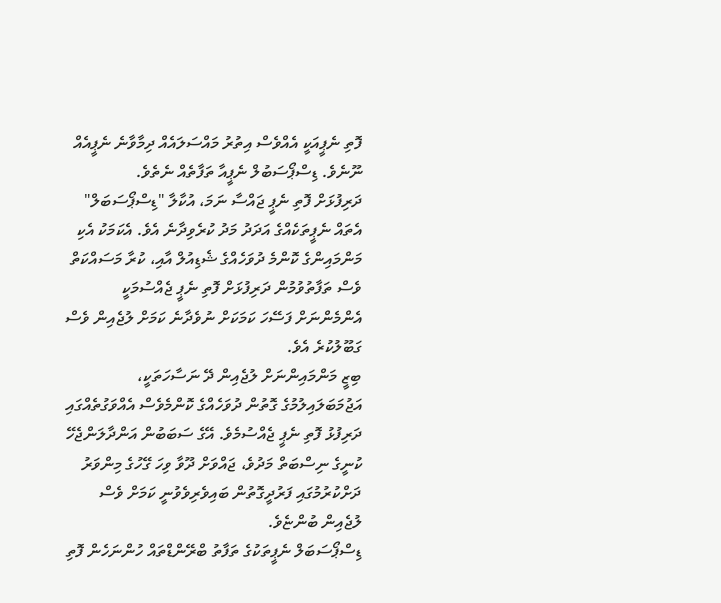ފޮތި ނެޕީއަކީ އެއްވެސް އިތުރު މައްސަލައެއް ދިމާވާނެ ނެޕީއެއް ނޫނެވެ. ޑިސްޕޯސަބުލް ނެޕީއާ ތަފާތެއް ނެތެވެ.
ދަރިފުޅަށް ފޮތި ނެޕީ ޖައްސާ ނަމަ، އުކާލާ "ޑިސްޕޯސަބަލް" އެތައް ނެޕީތަކެއްގެ އަދަދު މަދު ކުރެވިދާނެ އެވެ. އެކަމަކު އެކި މަންމައިންގެ ކޮންމެ ދުވަހެއްގެ ޝެޑިއުލް އާއި، ކުރާ މަސައްކަތް ވެސް ތަފާތުވުމުން ދަރިފުޅަށް ފޮތި ނެޕީ ޖެއްސުމަކީ އެންމެންނަށް ފަސޭހަ ކަމަކަށް ނުވެދާނެ ކަމަށް ލުޖެއިން ވެސް ގަބޫލުކުރެ އެވެ.
ބިޒީ މަންމައިންނަށް ލުޖެއިން ދޭ ނަސާހަތަކީ، އަޖުމަބަލައިލުމުގެ ގޮތުން ދުވަހެއްގެ ކޮންމެވެސް އެއްވަގުތެއްގައި ދަރިފުޅު ފޮތި ނެޕީ ޖެއްސުމެވެ. އޭގެ ސަބަބުން އަންދާލަންޖެހޭ ކުނީގެ ނިސްބަތް މަދުވެ، ޖައްވަށް ދޫވާ ވިހަ ގޭހުގެ މިންވަރު ދަށްކުރުމުގައި ފަރުދީގޮތުން ބައިވެރިވެވުނީ ކަމަށް ވެސް ލުޖެއިން ބުންޏެވެ.
ޑިސްޕޯސަބަލް ނެޕީތަކުގެ ތަފާތު ބްރޭންޑްތައް ހުންނަހެން ފޮތި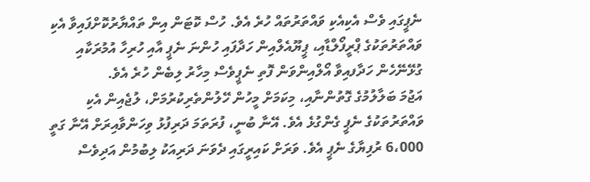ނެޕީގައި ވެސް އެކިއެކި ވައްތަރުތައް ހުރެ އެވެ. ހުސް ކޮޓަން އިން ތައްޔާރުކޮށްފައިވާ އެކި ވައްތަރުތަކުގެ ޕްރީފޯލްޑާއި، ޕީޔޫއެލްއިން ހަދާފައި ހުންނަ ނެޕީ އާއި ހުރިހާ އުމުރަކާއި ގުޅޭނޭހެން ހަދާފއިވާ އޯލްއިންވަން ފޮތި ނެޕީވެސް މިހާރު ލިބެން ހުރެ އެވެ.
އަޖުމަ ބަލާލުމުގެ ގޮތުންނާއި، މިކަމަށް މީހުން ހޭލުންތެރިކުރުމަށް، ލުޖެއިން އެކި ވައްތަރުތަކުގެ ނެޕީ ގެންގުޅެ އެވެ. އޭނާ ބުނީ، ފުރަތަމަ ދަރިފުޅު ވިހަންވާއިރަށް އޭނާ ގަތީ 6،000 ރުފިޔާގެ ނެޕީ އެވެ. ވަރަށް ކައިރީގައި ދެވަނަ ދަރިއަކު ލިބުމުން އަދިވެސް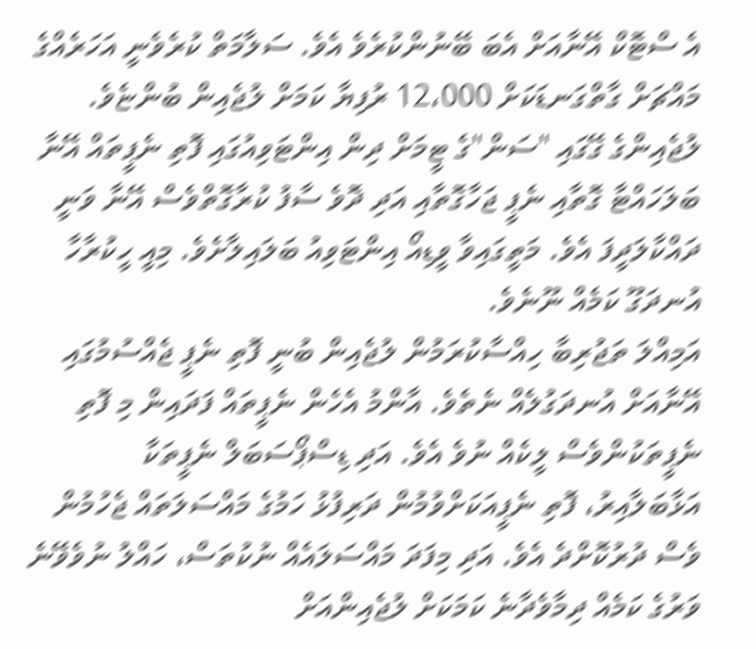އެ ސްޓޮކް އޭނާއަށް އެބަ ބޭނުންކުރެވެ އެވެ. ސަލާމަތް ކުރެވެނީ އަހަރެއްގެ މައްޗަށް ގާތްގަނޑަކަށް 12،000 ރުފިޔާ ކަމަށް ލުޖެއިން ބުންޏެވެ.
ލުޖެއިންގެ ގޭގައި "ސަން"ގެ ޓީމަށް ދިން އިންޓަވިއުގައި ފޮތި ނެޕީތައް އޭނާ ބަލަހައްޓާ ގޮތާއި ނެޕީ ޖަހާގޮތާއި އަދި ދޮވެ ސާފު ކުރާގޮތްވެސް އޭނާ ވަނީ ދައްކާލަދީފަ އެވެ. މަތީގައިވާ ވީޑިއޯ އިންޓަވިއު ބަލައިލާށެވެ. މިއީ ހީކުރާހާ އުނދަގޫ ކަމެއް ނޫނެވެ.
އަމިއްލަ ތަޖުރިބާ ހިއްސާކުރަމުން ލުޖެއިން ބުނީ ފޮތި ނެޕީ ޖެއްސުމުގައި އޭނާއަށް އުނދަގުލެއް ނެތެވެ. އާންމު އެހެން ނެޕީތައް ފަދައިން މި ފޮތި ނެޕީތަކުންވެސް ލީކެއް ނުވެ އެވެ. އަދި ޑިސްޕޯސަބަލް ނެޕީތަކާ އަޅާބަލާއިރު، ފޮތި ނެޕީއަކަށްވުމުން ދަރިފުޅު ހަމުގެ މައްސަލަތައް ޖެހުމުން ވެސް ދުރުކޮށްދެ އެވެ. އަދި މިފަދަ މައްސަލައެއް ނުކުތަސް، ހައްލު ނުވެވޭނެ ވަރުގެ ކަމެއް ދިމާވެދާނެ ކަމަކަށް ލުޖެއިންއަށް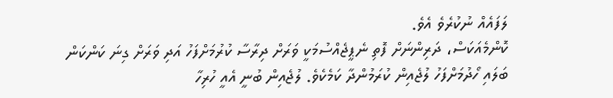ލަފައެއް ނުކުރެވެ އެވެ.
ކޮންމެއަކަސް، ދަރިންނަށް ފޮތި ނެޕީޖެއްސުމަކީ ވަރަށް ދިރާސާ ކުރުމަށްފަހު އަދި ވަރަށް ގިނަ ކަންކަން ބަލައި ހޯދުމަށްފަހު ލުޖެއިން ކުރަމުންދާ ކަމެކެވެ. ލުޖެއިން ބުނީ އެއީ ހުރިހާ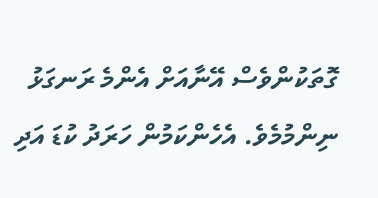ގޮތަކުންވެސް އޭނާއަށް އެންމެ ރަނގަޅު ނިންމުމެވެ. އެހެންކަމުން ހަރަދު ކުޑަ އަދި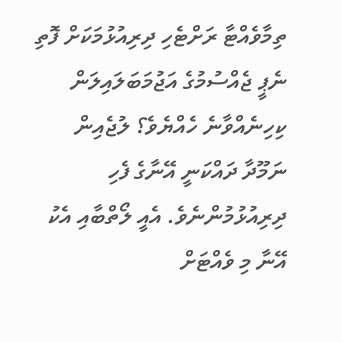ތިމާވެއްޓާ ރަށްޓެހި ދިރިއުޅުމަކަށް ފޮތި ނެޕީ ޖެއްސުމުގެ އަޖުމަބަލައިލަން ކިހިނެއްވާނެ ހެއްޔެވެ؟ ލުޖެއިން ނަމޫދާ ދައްކަނީ އޭނާގެ ފެހި ދިރިއުޅުމުންނެވެ. އެއީ ލޯތްބާއި އެކު އޭނާ މި ވެއްޓަށް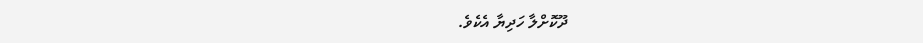ދޫކޮށްލާ ހަދިޔާ އެކެވެ.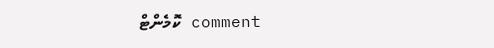comment ކޮމެންޓް